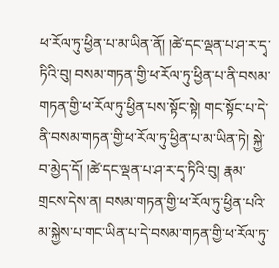ཕ་རོལ་ཏུ་ཕྱིན་པ་མ་ཡིན་ནོ། །ཚེ་དང་ལྡན་པ་ཤ་ར་དྭ་ཏིའི་བུ། བསམ་གཏན་གྱི་ཕ་རོལ་ཏུ་ཕྱིན་པ་ནི་བསམ་གཏན་གྱི་ཕ་རོལ་ཏུ་ཕྱིན་པས་སྟོང་སྟེ། གང་སྟོང་པ་དེ་ནི་བསམ་གཏན་གྱི་ཕ་རོལ་ཏུ་ཕྱིན་པ་མ་ཡིན་ཏེ། སྐྱེ་བ་མྱེད་དོ། །ཚེ་དང་ལྡན་པ་ཤ་ར་དྭ་ཏིའི་བུ། རྣམ་གྲངས་དེས་ན། བསམ་གཏན་གྱི་ཕ་རོལ་ཏུ་ཕྱིན་པའི་མ་སྐྱེས་པ་གང་ཡིན་པ་དེ་བསམ་གཏན་གྱི་ཕ་རོལ་ཏུ་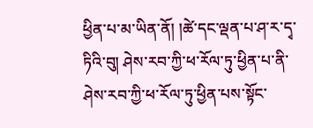ཕྱིན་པ་མ་ཡིན་ནོ། །ཚེ་དང་ལྡན་པ་ཤ་ར་དྭ་ཏིའི་བུ། ཤེས་རབ་ཀྱི་ཕ་རོལ་ཏུ་ཕྱིན་པ་ནི་ཤེས་རབ་ཀྱི་ཕ་རོལ་ཏུ་ཕྱིན་པས་སྟོང་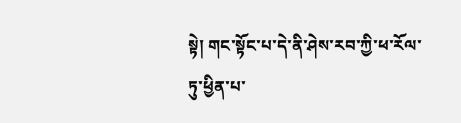སྟེ། གང་སྟོང་པ་དེ་ནི་ཤེས་རབ་ཀྱི་ཕ་རོལ་ཏུ་ཕྱིན་པ་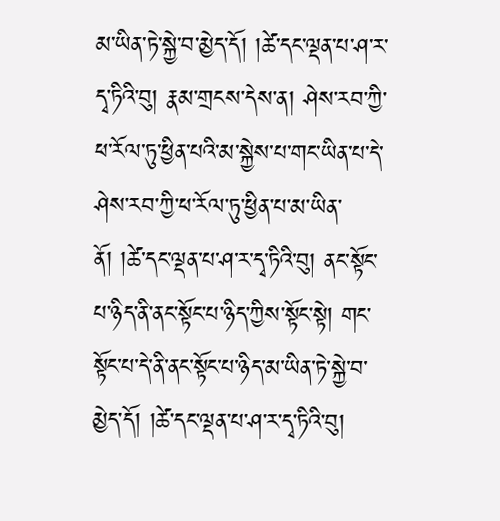མ་ཡིན་ཏེ་སྐྱེ་བ་མྱེད་དོ། །ཚེ་དང་ལྡན་པ་ཤ་ར་དྭ་ཏིའི་བུ། རྣམ་གྲངས་དེས་ན། ཤེས་རབ་ཀྱི་ཕ་རོལ་ཏུ་ཕྱིན་པའི་མ་སྐྱེས་པ་གང་ཡིན་པ་དེ་ཤེས་རབ་ཀྱི་ཕ་རོལ་ཏུ་ཕྱིན་པ་མ་ཡིན་ནོ། །ཚེ་དང་ལྡན་པ་ཤ་ར་དྭ་ཏིའི་བུ། ནང་སྟོང་པ་ཉིད་ནི་ནང་སྟོང་པ་ཉིད་ཀྱིས་སྟོང་སྟེ། གང་སྟོང་པ་དེ་ནི་ནང་སྟོང་པ་ཉིད་མ་ཡིན་ཏེ་སྐྱེ་བ་མྱེད་དོ། །ཚེ་དང་ལྡན་པ་ཤ་ར་དྭ་ཏིའི་བུ།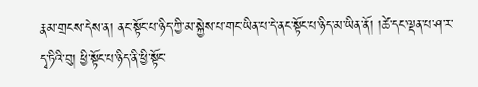རྣམ་གྲངས་དེས་ན། ནང་སྟོང་པ་ཉིད་ཀྱི་མ་སྐྱེས་པ་གང་ཡིན་པ་དེ་ནང་སྟོང་པ་ཉིད་མ་ཡིན་ནོ། །ཚེ་དང་ལྡན་པ་ཤ་ར་དྭ་ཏིའི་བུ། ཕྱི་སྟོང་པ་ཉིད་ནི་ཕྱི་སྟོང་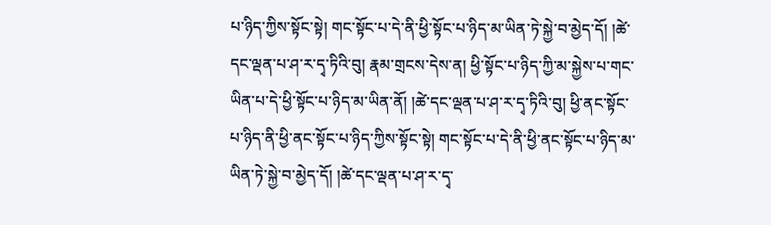པ་ཉིད་ཀྱིས་སྟོང་སྟེ། གང་སྟོང་པ་དེ་ནི་ཕྱི་སྟོང་པ་ཉིད་མ་ཡིན་ཏེ་སྐྱེ་བ་མྱེད་དོ། །ཚེ་དང་ལྡན་པ་ཤ་ར་དྭ་ཏིའི་བུ། རྣམ་གྲངས་དེས་ན། ཕྱི་སྟོང་པ་ཉིད་ཀྱི་མ་སྐྱེས་པ་གང་ཡིན་པ་དེ་ཕྱི་སྟོང་པ་ཉིད་མ་ཡིན་ནོ། །ཚེ་དང་ལྡན་པ་ཤ་ར་དྭ་ཏིའི་བུ། ཕྱི་ནང་སྟོང་པ་ཉིད་ནི་ཕྱི་ནང་སྟོང་པ་ཉིད་ཀྱིས་སྟོང་སྟེ། གང་སྟོང་པ་དེ་ནི་ཕྱི་ནང་སྟོང་པ་ཉིད་མ་ཡིན་ཏེ་སྐྱེ་བ་མྱེད་དོ། །ཚེ་དང་ལྡན་པ་ཤ་ར་དྭ་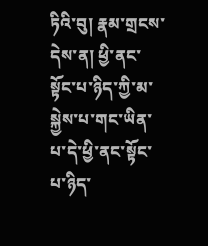ཏིའི་བུ། རྣམ་གྲངས་དེས་ན། ཕྱི་ནང་སྟོང་པ་ཉིད་ཀྱི་མ་སྐྱེས་པ་གང་ཡིན་པ་དེ་ཕྱི་ནང་སྟོང་པ་ཉིད་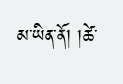མ་ཡིན་ནོ། །ཚེ་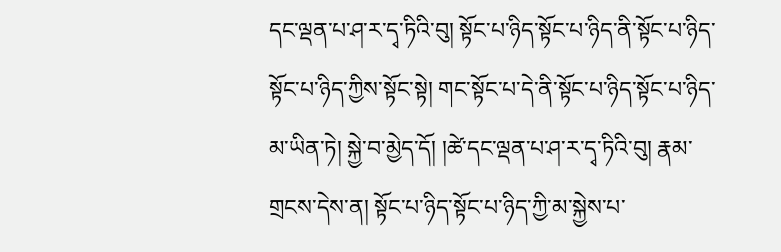དང་ལྡན་པ་ཤ་ར་དྭ་ཏིའི་བུ། སྟོང་པ་ཉིད་སྟོང་པ་ཉིད་ནི་སྟོང་པ་ཉིད་སྟོང་པ་ཉིད་ཀྱིས་སྟོང་སྟེ། གང་སྟོང་པ་དེ་ནི་སྟོང་པ་ཉིད་སྟོང་པ་ཉིད་མ་ཡིན་ཏེ། སྐྱེ་བ་མྱེད་དོ། །ཚེ་དང་ལྡན་པ་ཤ་ར་དྭ་ཏིའི་བུ། རྣམ་གྲངས་དེས་ན། སྟོང་པ་ཉིད་སྟོང་པ་ཉིད་ཀྱི་མ་སྐྱེས་པ་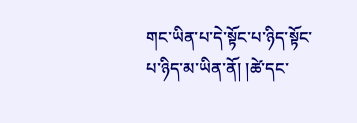གང་ཡིན་པ་དེ་སྟོང་པ་ཉིད་སྟོང་པ་ཉིད་མ་ཡིན་ནོ། །ཚེ་དང་